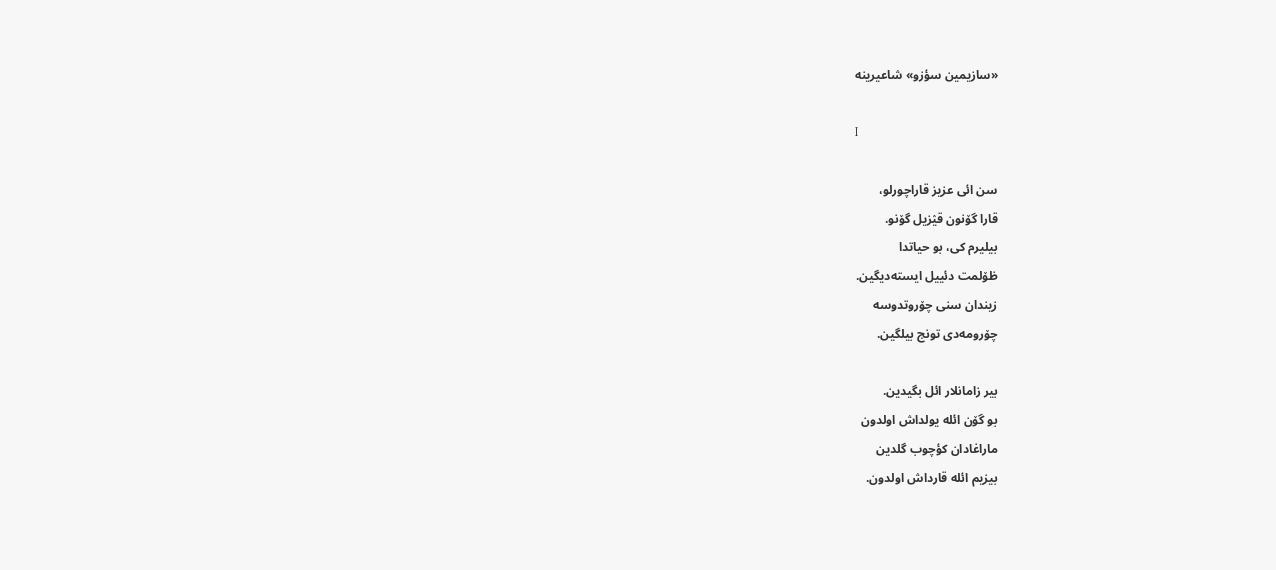«سازیمین سؤزو» شاعیرینه

I

سن ائی عزیز قاراچورلو،
قارا گۆنون قؽزیل گۆنو.
بیلیرم کی، بو حیاتدا
ظۆلمت دئییل ایسته‌دیگین.
زیندان سنی چۆروتدوسه
چۆرومه‌دی تونج بیلگین.

بیر زامانلار ائل بگیدین.
بو گۆن ائله یولداش اولدون
ماراغادان کؤچوب گلدین
بیزیم ائله قارداش اولدون.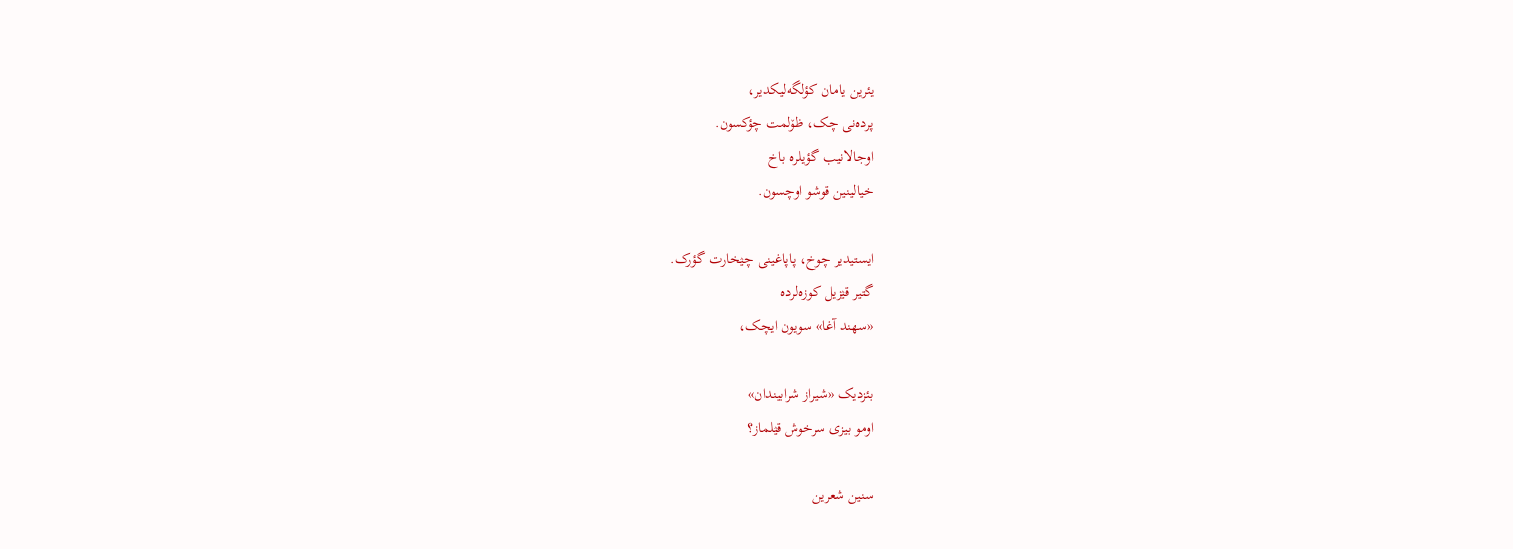یئرین یامان کؤلگه‌لیکدیر،
پرده‌نی چک، ظۆلمت چؤکسون.
اوجالانیب گؤیلره باخ
خیالینین قوشو اوچسون.

ایستیدیر چوخ، پاپاغینی چؽخارت گؤرک.
گتیر قؽزیل کوزه‌لرده
«سهند آغا» سویون ایچک،

بئزدیک «شیراز شرابیندان»
اومو بیزی سرخوش قؽلماز؟

سنین شعرین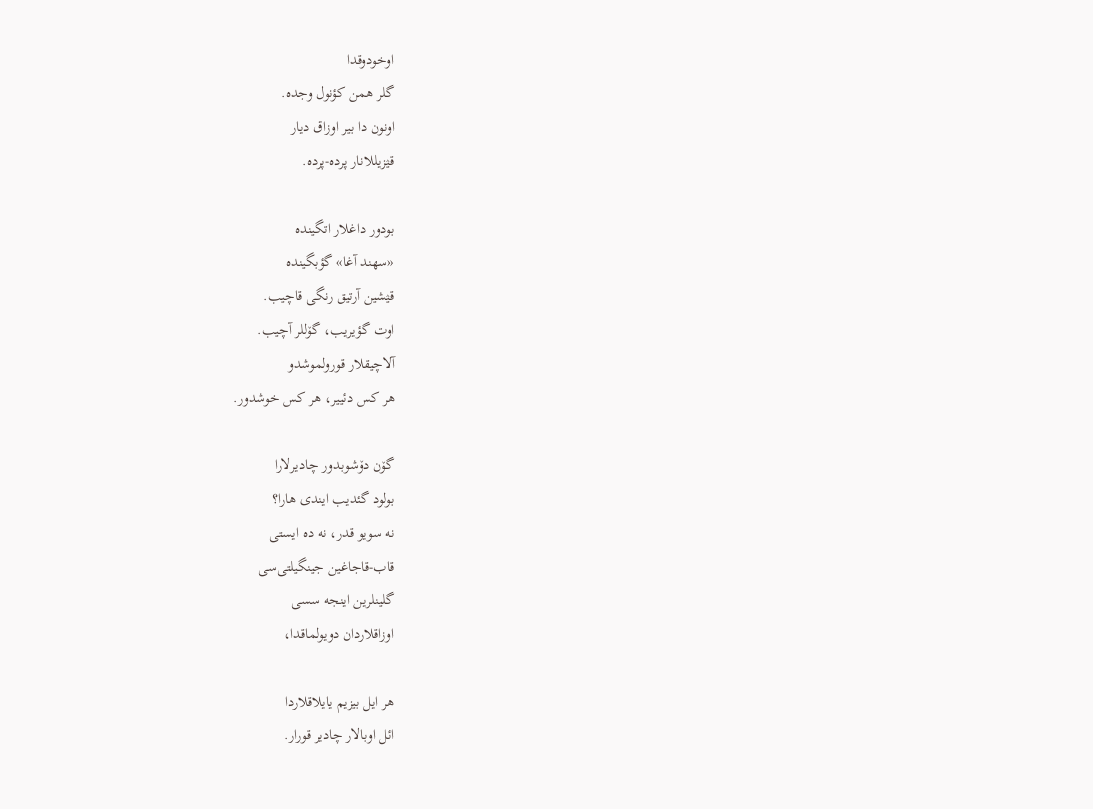اوخودوقدا
گلر همن کؤنول وجده.
اونون دا بیر اوزاق دیار
قؽزیللانار پرده-پرده.

بودور داغلار اتگینده
«سهند آغا» گؤبگینده
قؽشین آرتیق رنگی قاچیب.
اوت گؤیریب، گۆللر آچیب.
آلاچیقلار قورولموشدو
هر کس دئییر، هر کس خوشدور.

گۆن دۆشوبدور چادیرلارا
بولود گئدیب ایندی هارا؟
نه سویو قدر، نه ده ایستی
قاب-قاجاغین جینگیلتی‌سی
گلینلرین اینجه سسی
اوزاقلاردان دویولماقدا،

هر ایل بیزیم یایلاقلاردا
ائل اوبالار چادیر قورار.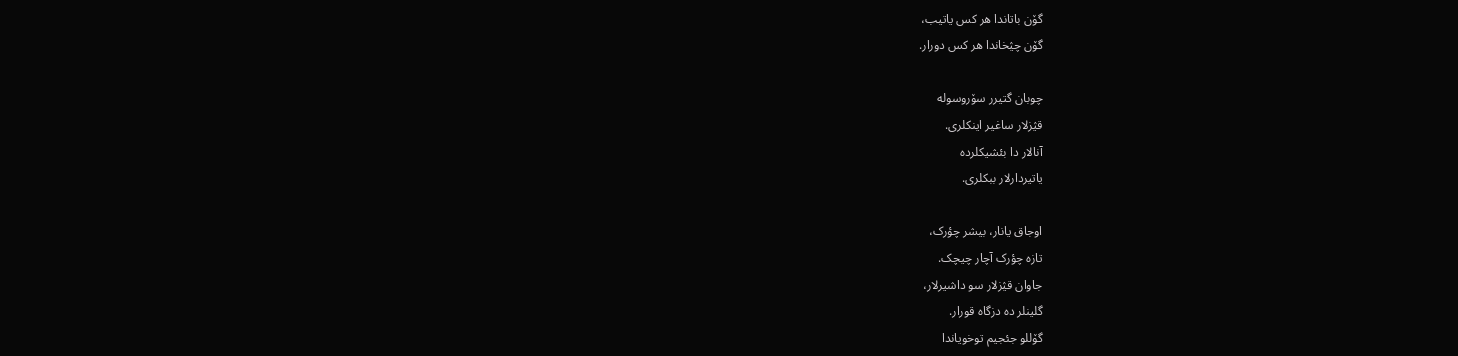گۆن باتاندا هر کس یاتیب،
گۆن چؽخاندا هر کس دورار.

چوبان گتیرر سۆروسوله
قؽزلار ساغیر اینکلری.
آنالار دا بئشیکلرده
یاتیردارلار ببکلری.

اوجاق یانار، بیشر چؤرک،
تازه چؤرک آچار چیچک.
جاوان قؽزلار سو داشیرلار،
گلینلر ده دزگاه قورار.
گۆللو جئجیم توخویاندا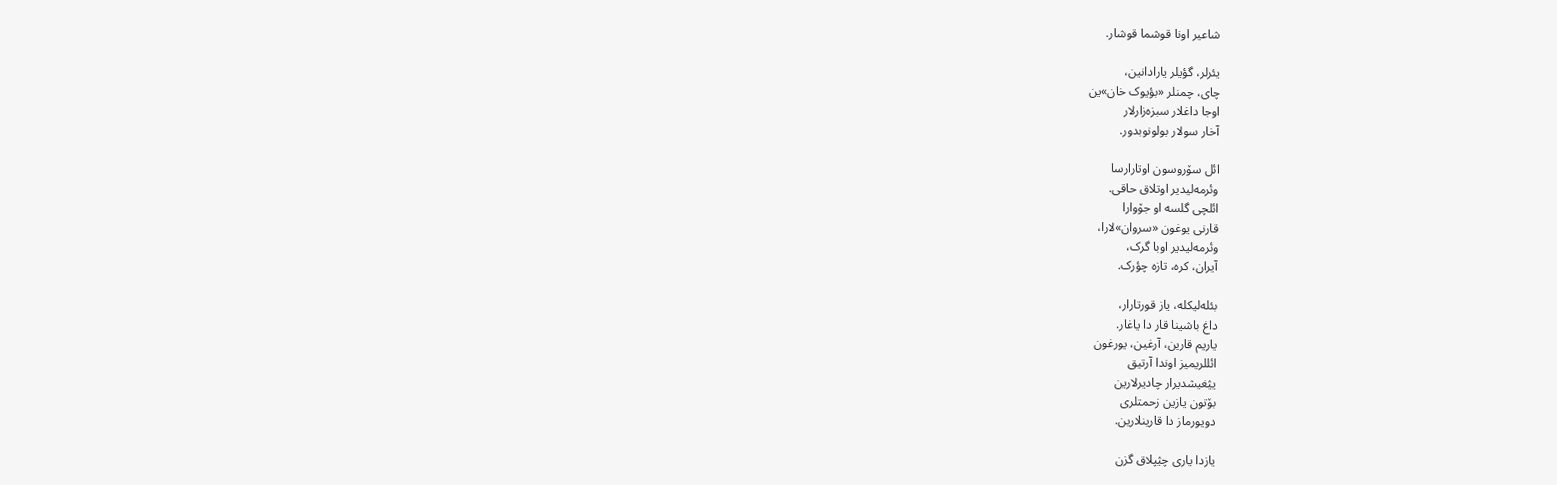شاعیر اونا قوشما قوشار.

یئرلر، گؤیلر یارادانین،
چای، چمنلر «بؤیوک خان»ین
اوجا داغلار سبزه‌زارلار
آخار سولار بولونوبدور.

ائل سۆروسون اوتارارسا
وئرمه‌لیدیر اوتلاق حاقی.
ائلچی گلسه او جۆوارا
قارنی یوغون «سروان»لارا،
وئرمه‌لیدیر اوبا گرک،
آیران، کره، تازه چؤرک.

بئله‌لیکله، یاز قورتارار،
داغ باشینا قار دا یاغار.
یاریم قارین، آرغین، یورغون
ائللریمیز اوندا آرتیق
یؽغیشدیرار چادیرلارین
بۆتون یازین زحمتلری
دویورماز دا قارینلارین.

یازدا یاری چؽپلاق گزن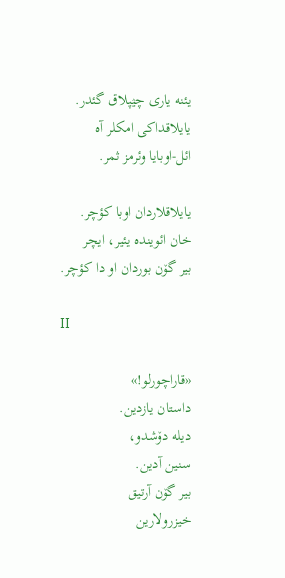یئنه یاری چؽپلاق گئدر.
یایلاقداکی امکلر آه
ائل-اوبایا وئرمز ثمر.

یایلاقلاردان اوبا کؤچر.
خان ائوینده یئیر، ایچر
بیر گۆن بوردان او دا کؤچر.

II

«قاراچورلو!»
داستان یازدین.
دیله دۆشدو،
سنین آدین.
بیر گۆن آرتیق
خیزرولارین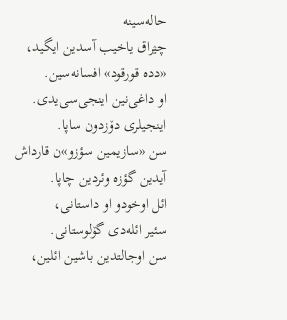حاله‌سینه
چؽراق یاخیب آسدین ایگید،
«دده قورقود» افسانه‌‌سین.
او داغی‌نین اینجی‌سی‌یدی.
اینجیلری دۆزدون ساپا.
سن «سازیمین سؤزو»ن قارداش
آیدین گؤزه وئردین چاپا.
ائل اوخودو او داستانی،
سئیر ائله‌دی گۆلوستانی.
سن اوجالتدین باشین ائلین،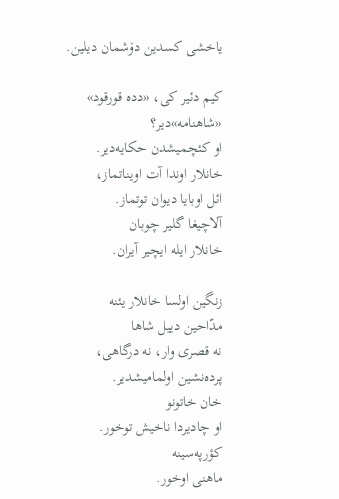یاخشی کسدین دۆشمان دیلین.

کیم دئیر کی، «دده قورقود»
«شاهنامه»دیر؟
او کئچمیشدن حکایه‌دیر.
خانلار اوندا آت اویناتماز،
ائل اوبایا دیوان توتماز.
آلاچیغا گلیر چوبان
خانلار ایله ایچیر آیران.

زنگین اولسا خانلار یئنه
مدّاحین دییل شاها
نه قصری وار، نه درگاهی،
پرده‌نشین اولمامیشدیر.
خان خاتونو
او چادیردا ناخیش توخور.
کؤرپه‌سینه
ماهنی اوخور.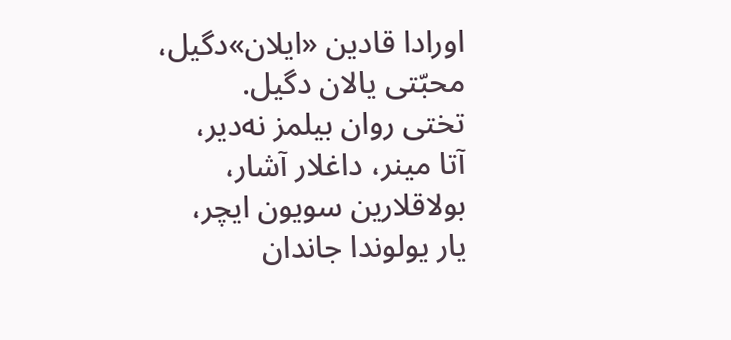اورادا قادین «ایلان»دگیل،
محبّتی یالان دگیل.
تختی روان بیلمز نه‌دیر،
آتا مینر، داغلار آشار،
بولاقلارین سویون ایچر،
یار یولوندا جاندان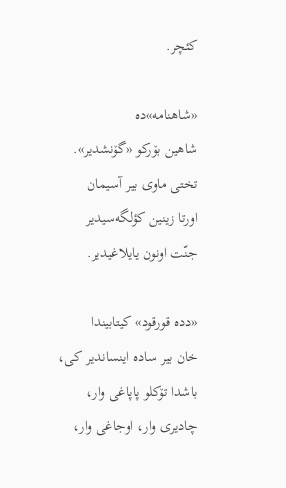کئچر.

«شاهنامه»ده
شاهین بۆرکو «گۆنشدیر».
تختی ماوی بیر آسیمان
اورتا زینین کؤلگه‌سیدیر
جنّت اونون یایلاغیدیر.

«دده قورقود» کیتابیندا
خان بیر ساده اینساندیر کی،
باشدا تۆکلو پاپاغی وار،
چادیری وار، اوجاغی وار،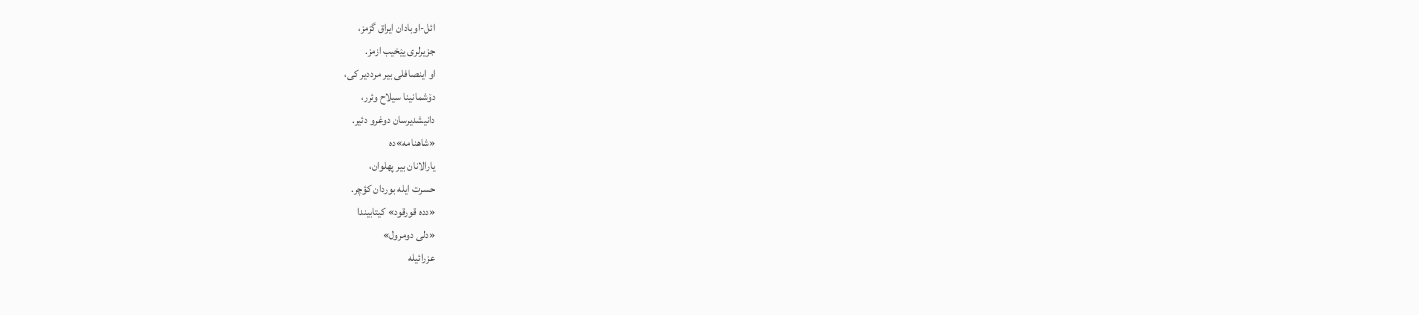ائل-اوبادان ایراق گزمز،
جزیرلری یؽخیب ازمز.
او اینصافلی بیر مرددیر کی،
دۆشمانینا سیلاح وئرر،
دانیشدیرسان دوغرو دئیر.
«شاهنامه»ده
یارالانان بیر پهلوان،
حسرت ایله بوردان کؤچر.
«دده قورقود» کیتابیندا
«دلی دومرول»
عزرائیله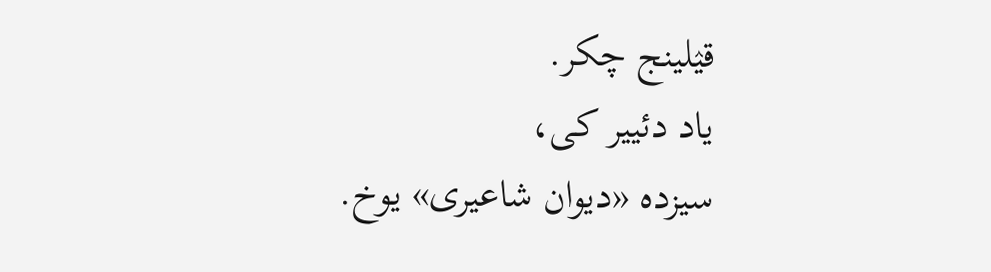قؽلینج چکر.
یاد دئییر کی،
سیزده «دیوان شاعیری» یوخ.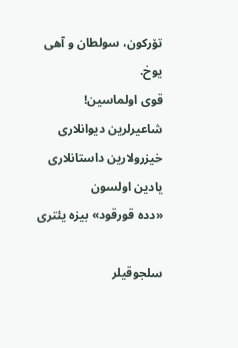تۆرکون، سولطان و آهی یوخ.
قوی اولماسین!
شاعیرلرین دیوانلاری
خیزرولارین داستانلاری
یادین اولسون
«دده قورقود» بیزه یئتری

سلجوقیلر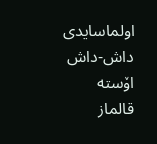اولماسایدی
داش-داش اۆسته قالماز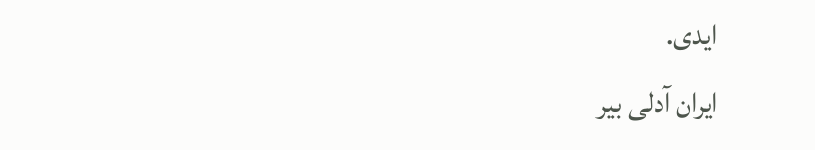ایدی.
ایران آدلی بیر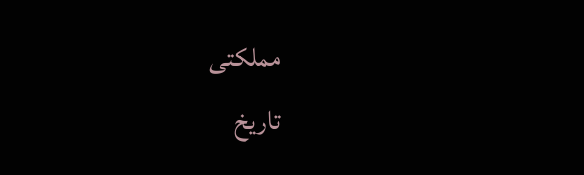مملکتی
تاریخ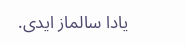یادا سالماز ایدی.